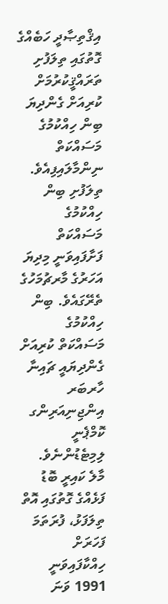އިޤްތިޞާދީ ހަބެއްގެ ގޮތުގައި ތިލަފުށި ތަރައްޤީކުރުމަށް ކުރިއަށް ގެންދިޔަ ބިން ހިއްކުމުގެ މަސައްކަތް ނިންމާލައިފިއެވެ. ތިލަފުށި ބިން ހިއްކުމުގެ މަސައްކަތް ފަށާފައިވަނީ މިދިޔަ އަހަރުގެ މާރޗުމަހުގެ ތެރޭގައެވެ. ބިން ހިއްކުމުގެ މަސައްކަތް ކުރިއަށް ގެންދިޔައީ ޗައިނާ ހާރބަރ އިންޖިނިއަރިންގ ކޮމްޕެނީ ލިމިޓެޑުންނެވެ.
މާލެ ކައިރީ ބޮޑު ފަޅެއްގެ ގޮތުގައި އޮތް ތިލަފަޅު، ފުރަތަމަ ފަހަރަށް ހިއްކާފައިވަނީ 1991 ވަނަ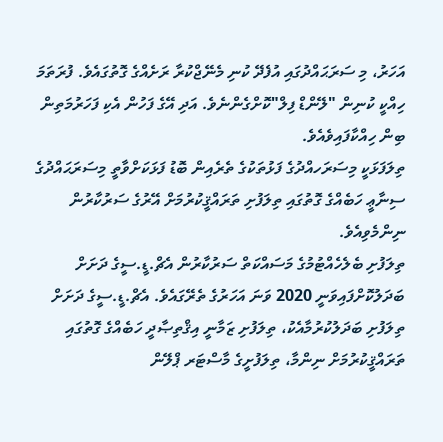އަހަރު، މި ސަރަޙައްދުގައި އުފެދޭ ކުނި މެނޭޖްކުރާ ރަށެއްގެ ގޮތުގައެވެ. ފުރަތަމަ ހިއްކީ ކުނިން "ލޭންޑް ފިލް"ކޮށްގެންނެވެ. އަދި އޭގެ ފަހުން އެކި ފަހަރުމަތިން ބިން ހިއްކާފައިވެއެވެ.
ތިލަފަޅަކީ މިސަރަހއްދުގެ ފަޅުތަކުގެ ތެރެއިން ބޮޑު ފަޅަކަށްވާތީ މިސަރަޙައްދުގެ ސިނާޢީ ހަބެއްގެ ގޮތުގައި ތިލަފުށި ތަރައްޤީކުރުމަށް އޭރުގެ ސަރުކާރުން ނިންމެވިއެވެ.
ތިލަފުށި ބެލެހެއްޓުމުގެ މަސައްކަތް ސަރުކާރުން އެޗް.ޑީ.ސީގެ ދަށަށް ބަދަލުކޮށްފައިވަނީ 2020 ވަނަ އަހަރުގެ ތެރޭގައެވެ. އެޗް.ޑީ.ސީގެ ދަށަށް ތިލަފުށި ބަދަލުކުރުމާއެކު، ތިލަފުށި ޒަމާނީ އިޤްތިޞާދީ ހަބެއްގެ ގޮތުގައި ތަރައްޤީކުރުމަށް ނިންމާ، ތިލަފުށީގެ މާސްޓަރ ޕްލޭން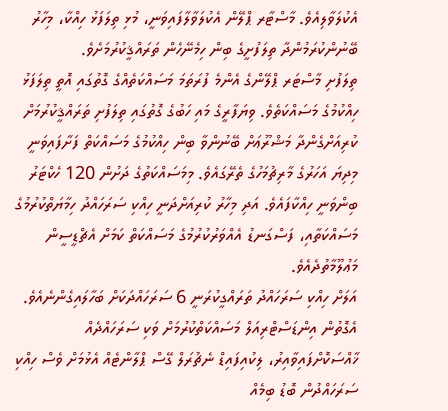އެކުލަވާލިއެވެ. މާސްޓާރ ޕްލޭން އެކުލަވާލާފައިވަނީ، މުޅި ތިލަފަޅު ހިއްކާ، މިހާރު ބޭނުންކުރަމުންދާ ތިލަފުށީގެ ބިން ހިމެނޭހެން ތަރައްޤީކުރުމަށެވެ.
ތިލަފުށި މާސްޓަރ ޕްލޭންގެ އެންމެ ފުރަތަމަ މަސައްކަތެއްގެ ގޮތުގައި އޮތީ ތިލަފަޅު ހިއްކުމުގެ މަސައްކަތެވެ. ވިޔަފާރީގެ މައި ހަބުގެ ގޮތުގައި ތިލަފުށި ތަރައްޤީކުރުމަށް ކުރިއަށްގެންދާ މަޝްރޫޢަށް ބޭނުންވާ ބިން ހިއްކުމުގެ މަސައްކަތް ފަށާފައިވަނީ މިދިޔަ އަހަރުގެ މާރިޗުމަހުގެ ތެރޭގައެވެ. މިމަސައްކަތުގެ ދަށުން 120 ހެކްޓަރު ބިންވަނީ ހިއްކާފައެވެ. އަދި މިހާރު ކުރިއަށްދަނީ ހިއްކި ސަރަހައްދު ހިމާޔަތްކުރުމުގެ މަސައްކަތާއި، ފަސްގަނޑު އެއްވަރުކުރުމުގެ މަސައްކަތް ކަމަށް އެޗްޑީސީން މަޢުލޫމާތުދެއެވެ.
އަލަށް ހިއްކި ސަރަހައްދު ތަރައްގީކުރަނީ 6 ސަރަހައްދަކަށް ބަހާލައިގެންނެއެވެ. އެގޮތުން އިންޑަސްޓްރިއަލް މަސައްކަތްކުރުމަށް ވަކި ސަރަހައްދެއް ޚާއްސަކޮށްފައިވާއިރު، ލިކުއިފައިޑް ނެޗުރަލް ގޭސް ޕްލާންޓެއް އެޅުމަށް ވެސް ހިއްކި ސަރަހައްދުން ބޮޑު ބިމެއް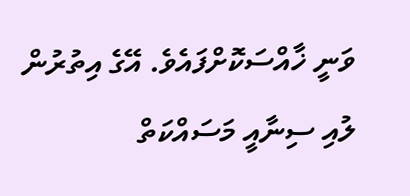ވަނީ ޚާއްސަކޮށްފައެވެ. އޭގެ އިތުރުން ލުއި ސިނާއީ މަސައްކަތް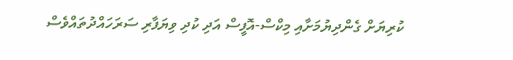ކުރިޔަށް ގެންދިޔުމަށާއި މިކްސް-އޮފީސް އަދި ކުދި ވިޔަފާރި ސަރަހައްދުތައްވެސް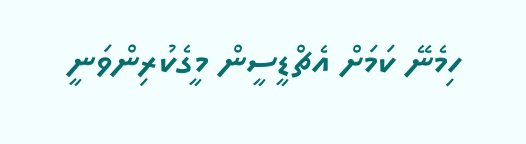ހިމެނޭ ކަމަށް އެޗްޑީސީން މީގެކުރިންވަނީ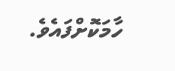ހާމަކޮށްފައެވެ.